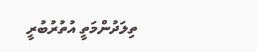ތިލަދުންމަތީ އުތުރުބުރީ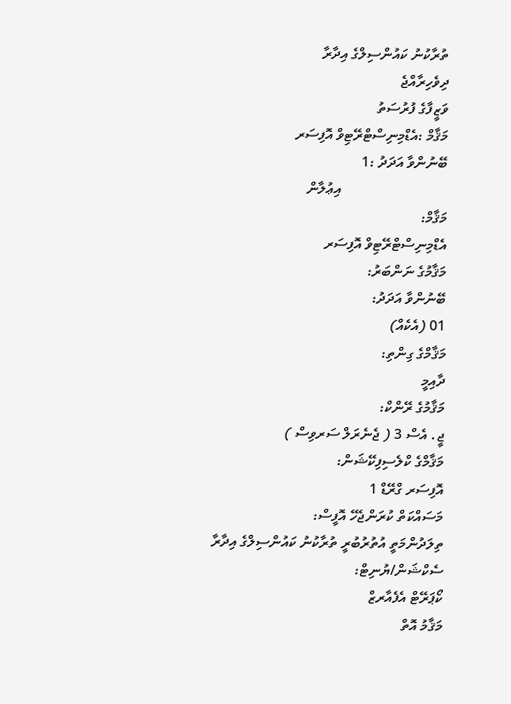ތުރާކުނު ކައުންސިލްގެ އިދާރާ
ދިވެހިރާއްޖެ
ވަޒީފާގެ ފުރުސަތު
މަޤާމް :އެޑްމިނިސްޓްރޭޓިވް އޮފިސަރ
ބޭނުންވާ އަދަދު :1
                             އިޢުލާން
މަޤާމް:
އެޑްމިނިސްޓްރޭޓިވް އޮފިސަރ
މަޤާމުގެ ނަންބަރު:
ބޭނުންވާ އަދަދު:
01 (އެކެއް)
މަޤާމްގެ ގިންތި:
ދާއިމީ
މަޤާމުގެ ރޭންކް:
ޖީ. އެސް 3 ( ޖެނެރަލް ސަރވިސް )
މަޤާމްގެ ކްލެސިފިކޭޝަން:
އޮފިސަރ ގްރޭޑް 1
މަސައްކަތް ކުރަންޖެހޭ އޮފީސް:
ތިލަދުންމަތީ އުތުރުބުރީ ތުރާކުނު ކައުންސިލްގެ އިދާރާ
ސެކްޝަން/ޔުނިޓް:
ކޯޕަރޭޓް އެފެއާރޒް
މަޤާމު އޮތް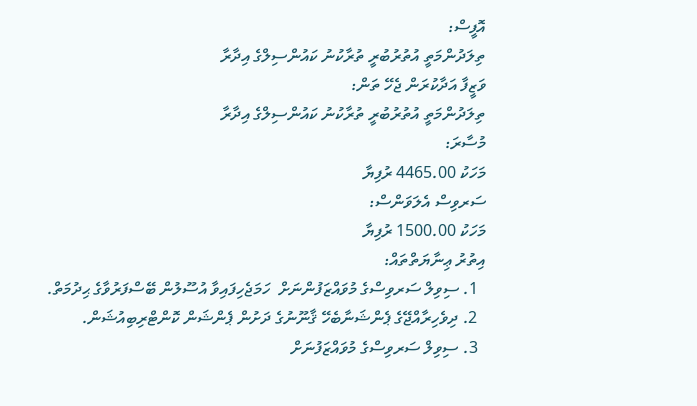އޮފީސް:
ތިލަދުންމަތީ އުތުރުބުރީ ތުރާކުނު ކައުންސިލްގެ އިދާރާ
ވަޒީފާ އަދާކުރަން ޖެހޭ ތަން:
ތިލަދުންމަތީ އުތުރުބުރީ ތުރާކުނު ކައުންސިލްގެ އިދާރާ
މުސާރަ:
މަހަކު 4465.00 ރުފިޔާ
ސަރވިސް އެލަވަންސް:
މަހަކު 1500.00 ރުފިޔާ
އިތުރު ޢިނާޔަތްތައް:
  1. ސިވިލް ސަރވިސްގެ މުވައްޒަފުންނަށް  ހަމަޖެހިފައިވާ އުސޫލުން ބޭސްފަރުވާގެ ޙިދުމަތް.
  2. ދިވެހިރާއްޖޭގެ ޕެންޝަނާބެހޭ ޤާނޫނުގެ ދަށުން ޕެންޝަން ކޮންޓްރިބިއުޝަން.
  3. ސިވިލް ސަރވިސްގެ މުވައްޒަފުނަށް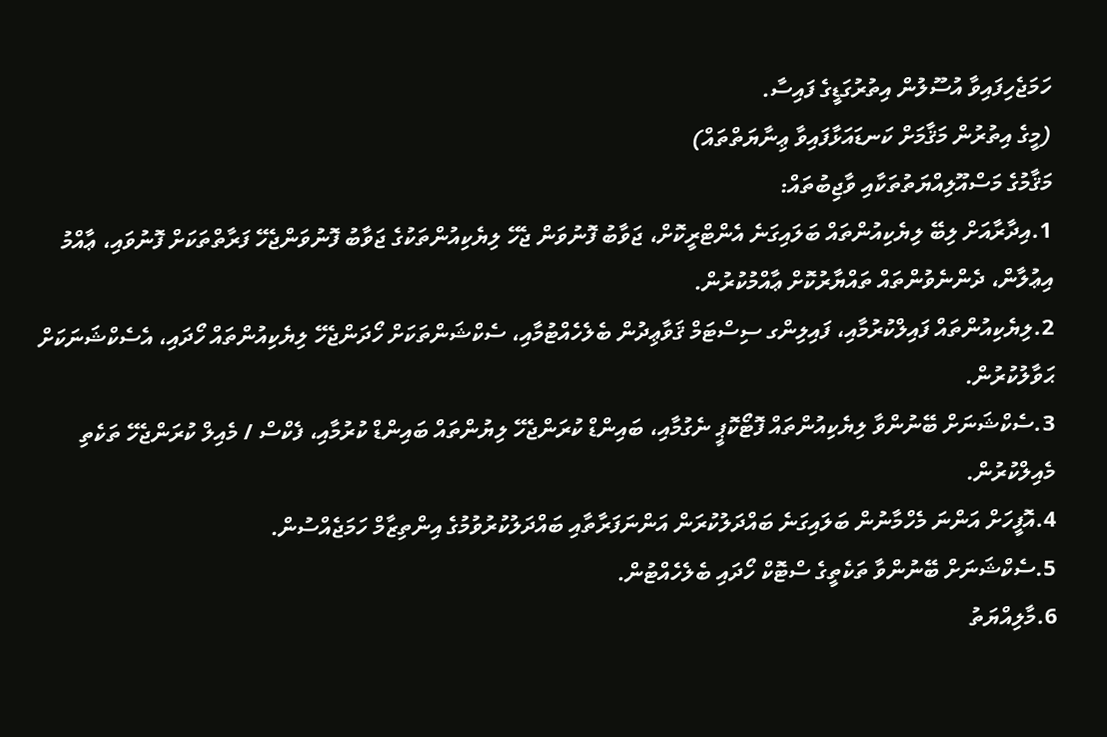ހަމަޖެހިފައިވާ އުސޫލުން އިތުރުގަޑީގެ ފައިސާ.
(މީގެ އިތުރުން މަޤާމަށް ކަނޑައަޅާފައިވާ ޢިނާޔަތްތައް)
މަޤާމުގެ މަސްއޫލިއްޔަތުތަކާއި ވާޖިބުތައް:
1.އިދާރާއަށް ލިބޭ ލިޔެކިއުންތައް ބަލައިގަނެ އެންޓްރީކޮށް، ޖަވާބު ފޮނުވަން ޖެހޭ ލިޔެކިއުންތަކުގެ ޖަވާބު ފޮނުވަންޖެހޭ ފަރާތްތަކަށް ފޮނުވައި، ޢާއްމު އިޢުލާން، ދެންނެވުންތައް ތައްޔާރުކޮށް ޢާއްމުކުރުން.
2.ލިޔެކިއުންތައް ފައިލްކުރުމާއި، ފައިލިންގ ސިސްޓަމް ޤަވާޢިދުން ބެލެހެއްޓުމާއި، ސެކްޝަންތަކަށް ހޯދަންޖެހޭ ލިޔެކިއުންތައް ހޯދައި، އެސެކްޝަނަކަށް ޙަވާލުކުރުން.
3.ސެކްޝަނަށް ބޭނުންވާ ލިޔެކިއުންތައް ފޮޓޯކޮޕީ ނެގުމާއި، ބައިންޑް ކުރަންޖެހޭ ލިޔުންތައް ބައިންޑް ކުރުމާއި، ފެކްސް / މެއިލް ކުރަންޖެހޭ ތަކެތި މެއިލްކުރުން.
4.އޮފީހަށް އަންނަ މެހްމާނުން ބަލައިގަނެ ބައްދަލުކުރަން އަންނަފަރާތާއި ބައްދަލުކުރުވުމުގެ އިންތިޒާމް ހަމަޖެއްސުން.
5.ސެކްޝަނަށް ބޭނުންވާ ތަކެތީގެ ސްޓޮކް ހޯދައި ބެލެހެއްޓުން.
6.މާލިއްޔަތު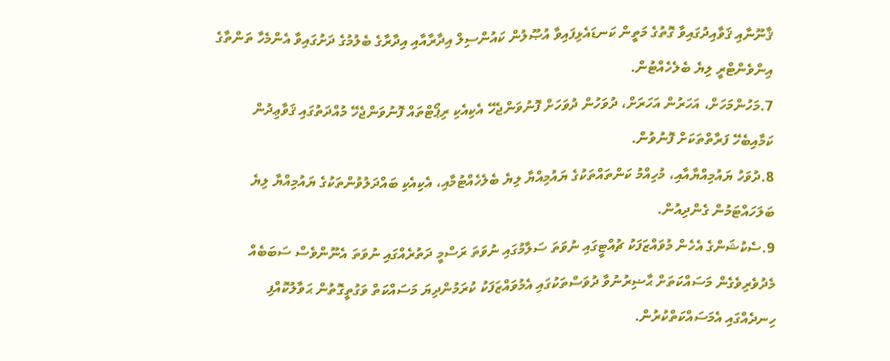ޤާނޫނާއި ޤަވާއިދުގައިވާ ގޮތުގެ މަތީން ކަނޑައެޅިފައިވާ އުޞޫލުން ކައުންސިލް އިދާރާއާއި އިދާރާގެ ބެލުމުގެ ދަށުގައިވާ އެންމެހާ ތަންތާގެ އިންވެންޓްރީ ލިޔެ ބެލެހެއްޓުން.
7.މަހުންމަހަށް، އަހަރުން އަހަރަށް، ދުވަހުން ދުވަހަށް ފޮނުވަންޖެހޭ އެކިއެކި ރިޕޯޓްތައް ފޮނުވަންޖެހޭ މުއްދަތުގައި ޤަވާޢިދުން ކަމާއިބެހޭ ފަރާތްތަކަށް ފޮނުވުން.
8.ދުވަހު ޔައުމިއްޔާއާއި، މުހިއްމު ކަންތައްތަކުގެ ޔައުމިއްޔާ ލިޔެ ބެލެހެއްޓުމާއި، އެކިއެކި ބައްދަލުވުންތަކުގެ ޔައުމިއްޔާ ލިޔެ ބަލަހައްޓަމުން ގެންދިއުން.
9.ސެކުޝަންގެ އެހެން މުވައްޒަފަކު ޗުއްޓީގައި ނުވަތަ ސަލާމުގައި ނުވަތަ ރަސްމީ ދަތުރެއްގައި ނުވަތަ އެނޫންވެސް ސަބަބެއް މެދުވެރިވެގެން މަސައްކަތަށް ޙާޟިރުނުވާ ދުވަސްތަކުގައި އެމުވައްޒަފަކު ކުރަމުންދިޔަ މަސައްކަތް ވަގުތީގޮތުން ޙަވާލުކޮއްފި ހިނދެއްގައި އެމަސައްކަތްކުރުން.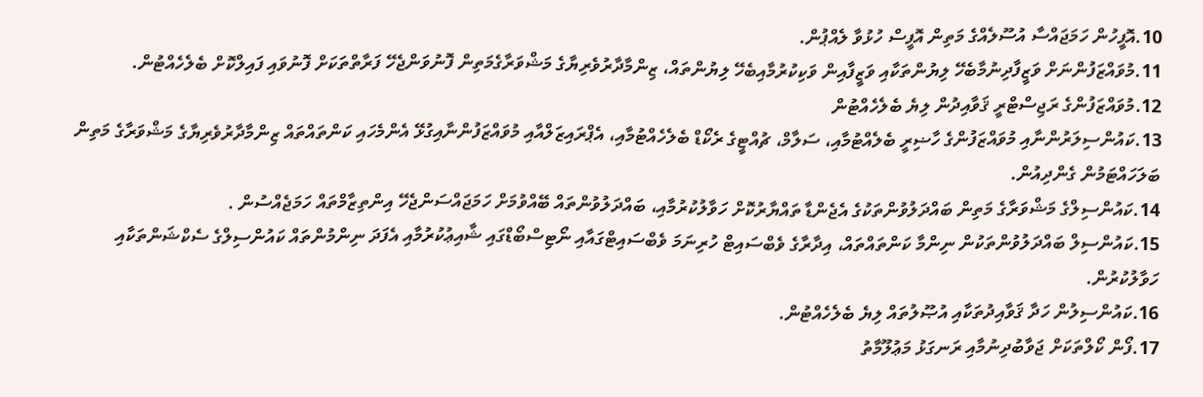10.އޮފީހުން ހަމަޖައްސާ އުސޫލެއްގެ މަތިން އޮފީސް ހުޅުވާ ލެއްޕުން.
11.މުވައްޒަފުންނަށް ވަޒީފާދިނުމާބެހޭ ލިޔުންތަކާއި ވަޒީފާއިން ވަކިކުރުމާއިބެހޭ ލިޔުންތައް، ޒިންމާދާރުވެރިޔާގެ މަޝްވަރާގެމަތިން ފޮނުވަންޖެހޭ ފަރާތްތަކަށް ފޮނުވައި ފައިލްކޮށް ބެލެހެއްޓުން.
12.މުވައްޒަފުންގެ ރަޖިސްޓްރީ ޤަވާއިދުން ލިޔެ ބެލެހެއްޓުން
13.ކައުންސިލަރުންނާއި މުވައްޒަފުންގެ ހާޟިރީ ބެލެއްޓުމާއި، ސަލާމް، ޗުއްޓީގެ ރެކޯޑް ބެލެހެއްޓުމާއި، އެޕްރައިޒަލްއާއި މުވައްޒަފުންނާއިގުޅޭ އެންމެހައި ކަންތައްތައް ޒިންމާދާރުވެރިޔާގެ މަޝްވަރާގެ މަތިން ބަލަހައްޓަމުން ގެންދިއުން.
14.ކައުންސިލްގެ މަޝްވަރާގެ މަތިން ބައްދަލުވުންތަކުގެ އެޖެންޑާ ތައްޔާރުކޮށް ހަވާލުކުރުމާއި، ބައްދަލުވުންތައް ބޭއްވުމަށް ހަމަޖައްސަންޖެހޭ އިންތިޒާމްތައް ހަމަޖެއްސުން .
15.ކައުންސިލް ބައްދަލުވުންތަކުން ނިންމާ ކަންތައްތައް، އިދާރާގެ ވެބްސައިޓް ހުރިނަމަ ވެބްސައިޓްގައާއި ނޯޓިސްބޯޑްގައި ޝާއިޢުކުރުމާއި އެފަދަ ނިންމުންތައް ކައުންސިލްގެ ސެކްޝަންތަކާއި ހަވާލުކުރުން.
16.ކައުންސިލުން ހަދާ ޤަވާއިދުތަކާއި އުޞޫލުތައް ލިޔެ ބެލެހެއްޓުން.
17.ފޯން ކޯލްތަކަށް ޖަވާބުދިނުމާއި ރަނގަޅު މަޢުލޫމާތު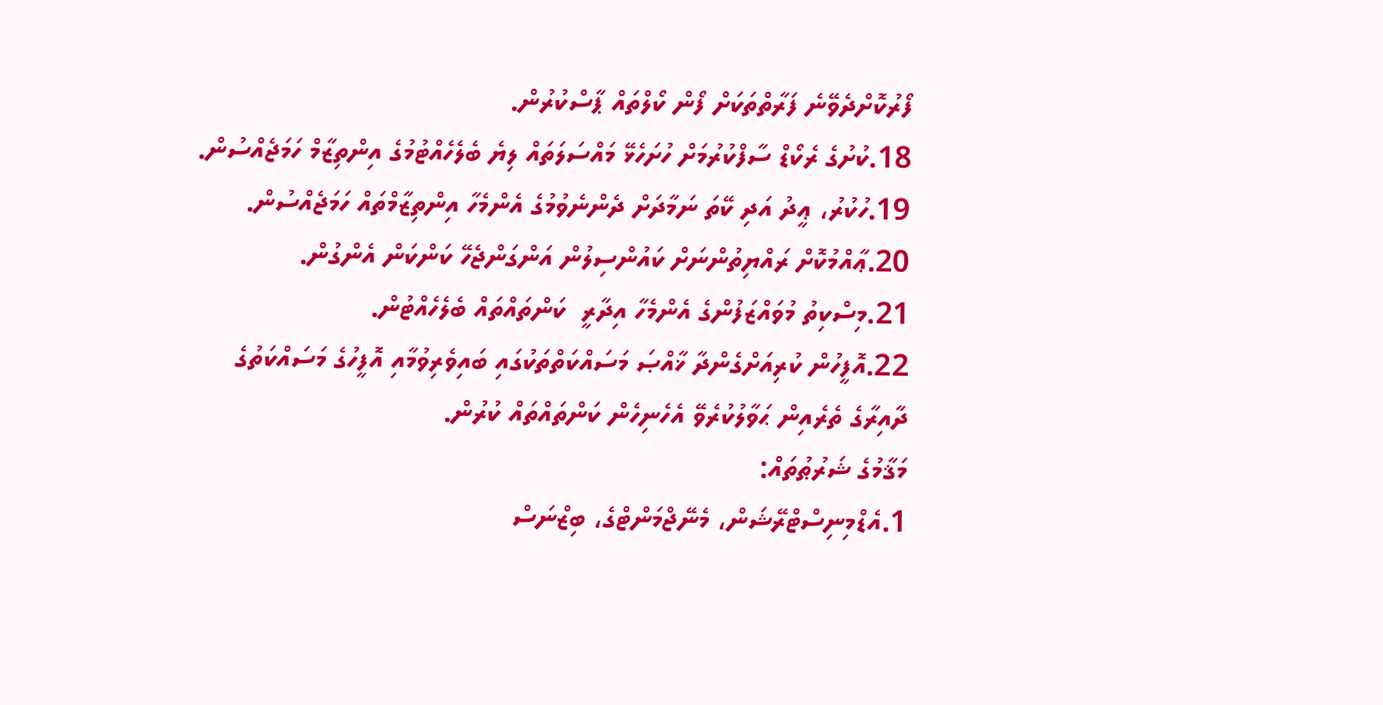ފޯރުކޮށްދެވޭނެ ފަރާތްތަކަށް ފޯން ކޯލްތައް ޕާސްކުރުން.
18.ކުށުގެ ރެކޯޑް ސާފްކުރުމަށް ހުށަހެޅޭ މައްސަލަތައް ލިޔެ ބެލެހެއްޓުމުގެ އިންތިޒާމް ހަމަޖެއްސުން.
19.ހުކުރު، ޢީދު އަދި ކޭތަ ނަމާދަށް ދެންނެވުމުގެ އެންމެހާ އިންތިޒާމްތައް ހަމަޖެއްސުން.
20.ޢާއްމުކޮށް ރައްޔިތުންނަށް ކައުންސިލުން އަންގަންޖެހޭ ކަންކަން އެންގުން.
21.މިސްކިތު މުވައްޒަފުންގެ އެންމެހާ އިދާރީ  ކަންތައްތައް ބެލެހެއްޓުން.
22.އޮފީހުން ކުރިއަށްގެންދާ ޚާއްޞަ މަސައްކަތްތަކުގައި ބައިވެރިވުމާއި އޮފީހުގެ މަސައްކަތުގެ ދާއިރާގެ ތެރެއިން ޙަވާލުކުރެވޭ އެހެނިހެން ކަންތައްތައް ކުރުން.
މަޤާމުގެ ޝަރުޠުތައް:
1.އެޑްމިނިސްޓްރޭޝަން، މެނޭޖްމަންޓްގެ، ބިޒްނަސް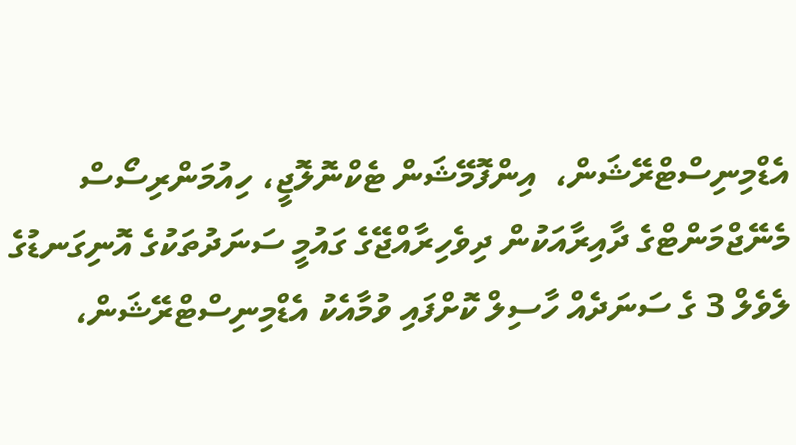އެޑްމިނިސްޓްރޭޝަން،  އިންފޮމޭޝަން ޓެކްނޮލޮޖީ، ހިއުމަންރިސޯސް މެނޭޖްމަންޓްގެ ދާއިރާއަކުން ދިވެހިރާއްޖޭގެ ގައުމީ ސަނަދުތަކުގެ އޮނިގަނޑުގެ ލެވެލް 3 ގެ ސަނަދެއް ހާސިލް ކޮށްފައި ވުމާއެކު އެޑްމިނިސްޓްރޭޝަން،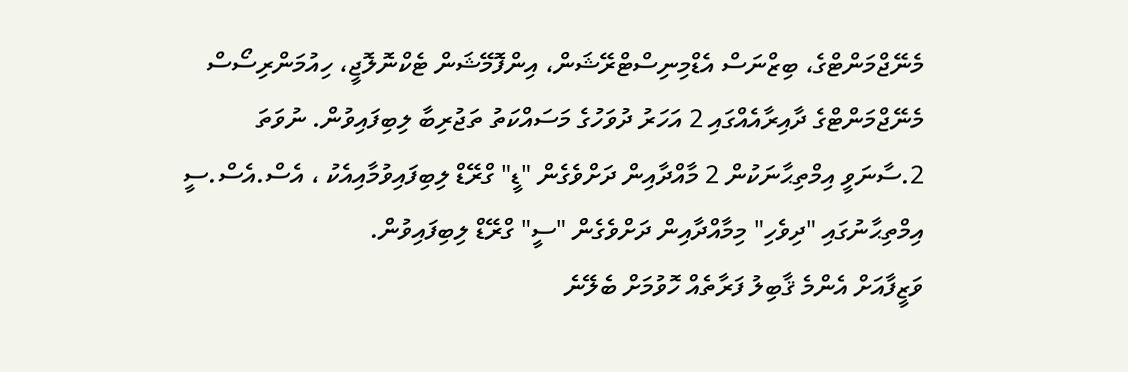މެނޭޖްމަންޓްގެ، ބިޒްނަސް އެޑްމިނިސްޓްރޭޝަން، އިންފޮމޭޝަން ޓެކްނޮލޮޖީ، ހިއުމަންރިސޯސް މެނޭޖްމަންޓްގެ ދާއިރާއެއްގައި 2 އަހަރު ދުވަހުގެ މަސައްކަތު ތަޖުރިބާ ލިބިފައިވުން. ނުވަތަ
2.ސާނަވީ އިމްތިޙާނަކުން 2 މާއްދާއިން ދަށްވެގެން "ޑީ" ގްރޭޑް ލިބިފައިވުމާއިއެކު ، އެސް.އެސް.ސީ އިމްތިޙާނުގައި "ދިވެހި" މިމާއްދާއިން ދަށްވެގެން "ސީ" ގްރޭޑް ލިބިފައިވުން.
ވަޒީފާއަށް އެންމެ ޤާބިލު ފަރާތެއް ހޮވުމަށް ބެލޭނެ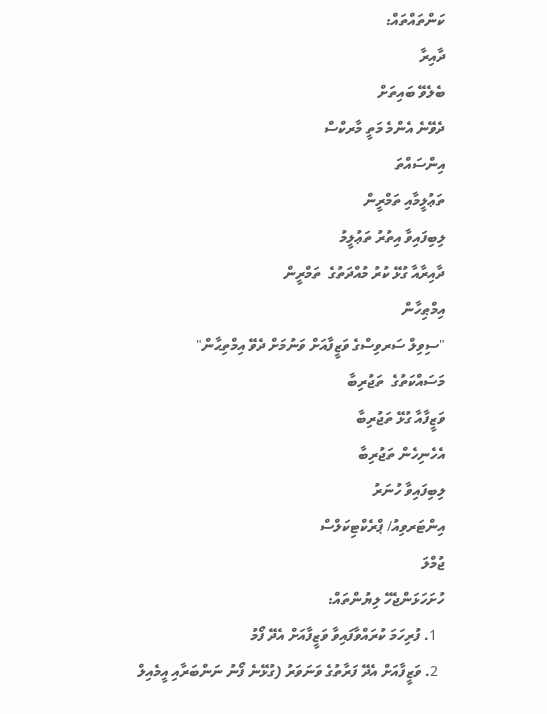ކަންތައްތައް:
ދާއިރާ
ބެލެވޭ ބައިތަށް
ދެވޭނެ އެންމެ މަތީ މާރކްސް
އިންސައްތަ
ތަޢުލީމާއި ތަމްރީން
ލިބިފައިވާ އިތުރު ތަޢުލީމު
ދާއިރާއާ ގުޅޭ ކުރު މުއްދަތުގެ  ތަމްރީން
އިމްޠިހާން
"ސިވިލް ސަރވިސްގެ ވަޒީފާއަށް ވަނުމަށް ދެވޭ އިމްތިޙާން"
މަސައްކަތުގެ  ތަޖުރިބާ
ވަޒީފާއާ ގުޅޭ ތަޖުރިބާ
އެހެނިހެން ތަޖުރިބާ
ލިބިފައިވާ ހުނަރު
އިންޓަރވިއު/ ޕްރެކްޓިކަލްސް
ޖުމްލަ
ހުށަހަޅަންޖެހޭ ލިޔުންތައް:
  1. ފުރިހަމަ ކުރައްވާފައިވާ ވަޒީފާއަށް އެދޭ ފޯމު
  2. ވަޒީފާއަށް އެދޭ ފަރާތުގެ ވަނަވަރު (ގުޅޭނެ ފޯނު ނަންބަރާއި އީމެއިލް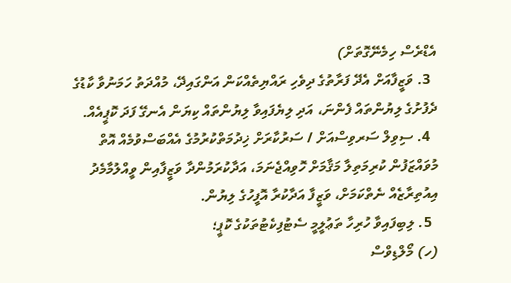އެޑްރެސް ހިމެނޭގޮތަށް)
  3. ވަޒީފާއަށް އެދޭ ފަރާތުގެ ދިވެހި ރައްޔިތެއްކަން އަންގައިދޭ، މުއްދަތު ހަމަނުވާ ކާޑުގެ ދެފުށުގެ ލިޔުންތައް ފެންނަ، އަދި ލިޔެފައިވާ ލިޔުންތައް ކިޔަން އެނގޭ ފަދަ ކޮޕީއެއް.
  4. ސިވިލް ސަރވިސްއަށް / ސަރުކާރަށް ޚިދުމަތްކުރުމުގެ އެއްބަސްވުމެއް އޮތް މުވައްޒަފުން ކުރިމަތިލާ މަޤާމަށް ހޮވިއްޖެނަމަ، އަދާކުރަމުންދާ ވަޒީފާއިން ވީއްލުމާމެދު އިއުތިރާޒެއް ނެތްކަމަށް، ވަޒީފާ އަދާކުރާ އޮފީހުގެ ލިޔުން.
  5. ލިބިފައިވާ ހުރިހާ ތަޢުލީމީ ސެޓުފިކެޓުތަކުގެ ކޮޕީ؛
(ހ) މޯލްޑިވްސް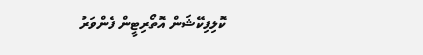ކޮލިފިކޭޝަން އޮތޯރިޓީން ފެންވަރު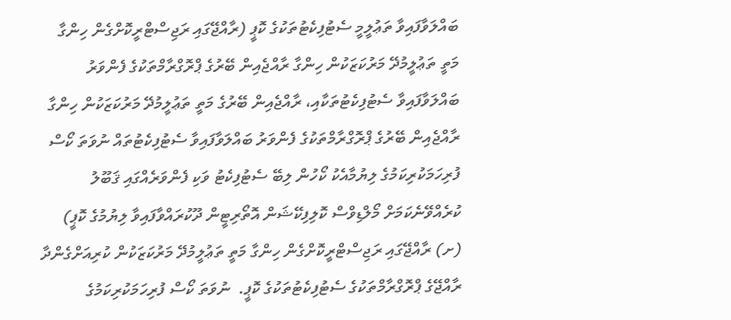ބައްލަވާފައިވާ ތަޢުލީމީ ސެޓުފިކެޓުތަކުގެ ކޮޕީ (ރާއްޖޭގައި ރަޖިސްޓްރީކޮށްގެން ހިންގާ މަތީ ތަޢުލީމުދޭ މަރުކަޒަކުން ހިންގާ ރާއްޖެއިން ބޭރުގެ ޕްރޮގްރާމްތަކުގެ ފެންވަރު ބައްލަވާފައިވާ ސެޓުފިކެޓުތަކާއި، ރާއްޖެއިން ބޭރުގެ މަތީ ތަޢުލީމުދޭ މަރުކަޒަކުން ހިންގާ ރާއްޖެއިން ބޭރުގެ ޕްރޮގްރާމްތަކުގެ ފެންވަރު ބައްލަވާފައިވާ ސެޓުފިކެޓުތައް ނުވަތަ ކޯސް ފުރިހަމަކުރިކަމުގެ ލިޔުމާއެކު ކޯހުން ލިބޭ ސެޓުފިކެޓު ވަކި ފެންވަރެއްގައި ޤަބޫލު ކުރެއްވޭނެކަމަށް މޯލްޑިވްސް ކޮލިފިކޭޝަން އޮތޯރިޓީން ދޫކުރައްވާފައިވާ ލިޔުމުގެ ކޮޕީ)
(ށ) ރާއްޖޭގައި ރަޖިސްޓްރީކޮށްގެން ހިންގާ މަތީ ތަޢުލީމުދޭ މަރުކަޒަކުން ކުރިއަށްގެންދާ ރާއްޖޭގެ ޕްރޮގްރާމްތަކުގެ ސެޓުފިކެޓުތަކުގެ ކޮޕީ.  ނުވަތަ ކޯސް ފުރިހަމަކުރިކަމުގެ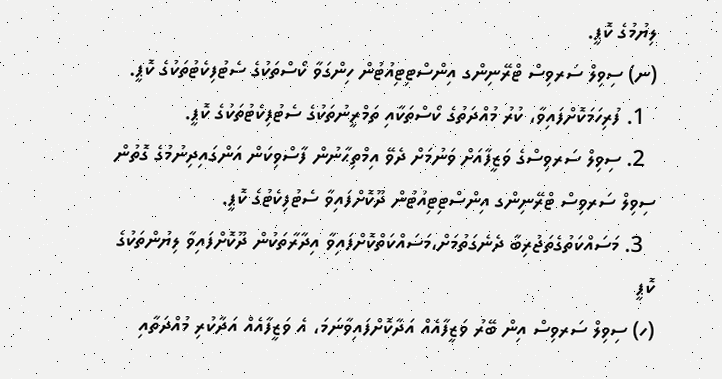ލިޔުމުގެ ކޮޕީ.
(ނ) ސިވިލް ސަރވިސް ޓްރޭނިންގ އިންސްޓިޓިއުޓުން ހިންގަވާ ކޯސްތަކުގެ ސެޓުފިކެޓުތަކުގެ ކޮޕީ.
  1. ފުރިހަމަކޮށްފައިވާ، ކުރު މުއްދަތުގެ ކޯސްތަކާއި ތަމްރީނުތަކުގެ ސެޓުފިކެޓުތަކުގެ ކޮޕީ.
  2. ސިވިލް ސަރވިސްގެ ވަޒީފާއަށް ވަނުމަށް ދެވޭ އިމްތިޙާނުން ފާސްވިކަން އަންގައިދިނުމުގެ ގޮތުން ސިވިލް ސަރވިސް ޓްރޭނިންގ އިންސްޓިޓިއުޓުން ދޫކޮށްފައިވާ ސެޓުފިކެޓުގެ ކޮޕީ.
  3. މަސައްކަތުގެތަޖުރިބާ ދެނެގަތުމަށް،މަސައްކަތްކޮށްފައިވާ އިދާރާތަކުން ދޫކޮށްފައިވާ ލިޔުންތަކުގެ ކޮޕީ
(ހ) ސިވިލް ސަރވިސް އިން ބޭރު ވަޒީފާއެއް އަދާކޮށްފައިވާނަމަ، އެ ވަޒީފާއެއް އަދާކުރި މުއްދަތާއި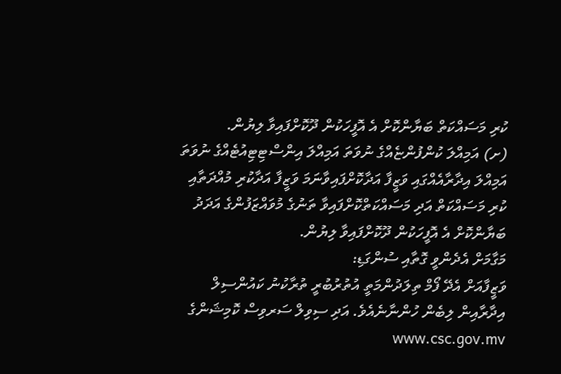ކުރި މަސައްކަތް ބަޔާންކޮށް އެ އޮފީހަކުން ދޫކޮށްފައިވާ ލިޔުން.
(ށ) އަމިއްލަ ކުންފުންޏެއްގެ ނުވަތަ އަމިއްލަ އިންސްޓިޓިއުޓެއްގެ ނުވަތަ އަމިއްލަ އިދާރާއެއްގައި ވަޒީފާ އަދާކޮށްފައިވާނަމަ ވަޒީފާ އަދާކުރި މުއްދަތާއި ކުރި މަސައްކަތް އަދި މަސައްކަތްކޮށްފައިވާ ތަނުގެ މުވައްޒަފުންގެ އަދަދު ބަޔާންކޮށް އެ އޮފީހަކުން ދޫކޮށްފައިވާ ލިޔުން.
މަގާމަށް އެދެންވީ ގޮތާއި ސުންގަޑި:
ވަޒީފާއަށް އެދޭ ފޯމް ތިލަދުންމަތީ އުތުރުބުރީ ތުރާކުނު ކައުންސިލް އިދާރާއިން ލިބެން ހުންނާނެއެވެ. އަދި ސިވިލް ސަރވިސް ކޮމިޝަންގެ www.csc.gov.mv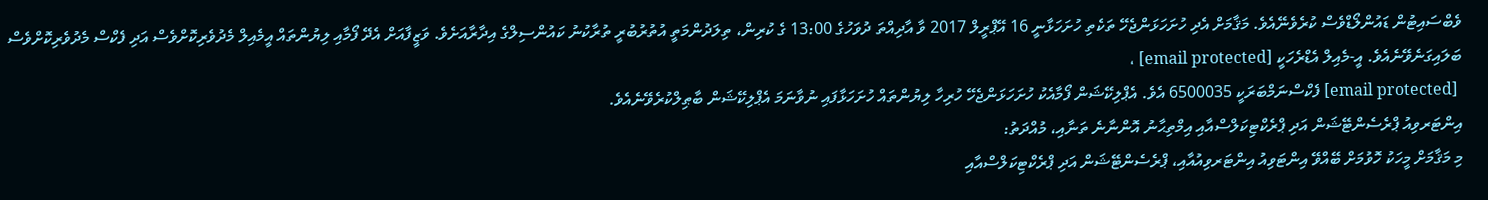ވެބްސައިޓުން ޑައުންލޯޑްވެސް ކުރެވެނޭއެވެ. މަޤާމަށް އެދި ހުށަހަޅަންޖެހޭ ތަކެތި ހުށަހަޅާނީ 16 އޭޕްރީލް 2017 ވާ އާދިއްތަ ދުވަހުގެ 13:00 ގެ ކުރިން، ތިލަދުންމަތީ އުތުރުބުރީ ތުރާކުނު ކައުންސިލްގެ އިދާރާއަށެވެ. ވަޒީފާއަށް އެދޭ ފޯމާއި ލިޔުންތައް އީމެއިލް މެދުވެރިކޮށްވެސް އަދި ފެކްސް މެދުވެރިކޮށްވެސް ބަލައިގަނެވޭނެއެވެ. އީ-މެއިލް އެޑްރެހަކީ [email protected] ،
 [email protected] ފެކްސްނަމްބަރަކީ 6500035 އެވެ. އެޕްލިކޭޝަން ފޯމާއެކު ހުށަހަޅަންޖެހޭ ހުރިހާ ލިޔުންތައް ހުށަހަޅާފައި ނުވާނަމަ އެޕްލިކޭޝަން ބާޠިލްކުރެވޭނެއެވެ.
އިންޓަރވިއު ޕްރެސެންޓޭޝަން އަދި ޕްރެކްޓިކަލްސްއާއި އިމްތިޙާނު އޮންނާނެ ތަނާއި، މުއްދަތު:
މި މަޤާމަށް މީހަކު ހޮވުމަށް ބޭއްވޭ އިންޓަވިއު އިންޓަރވިއުއާއި، ޕްރެސެންޓޭޝަން އަދި ޕްރެކްޓިކަލްސްއާއި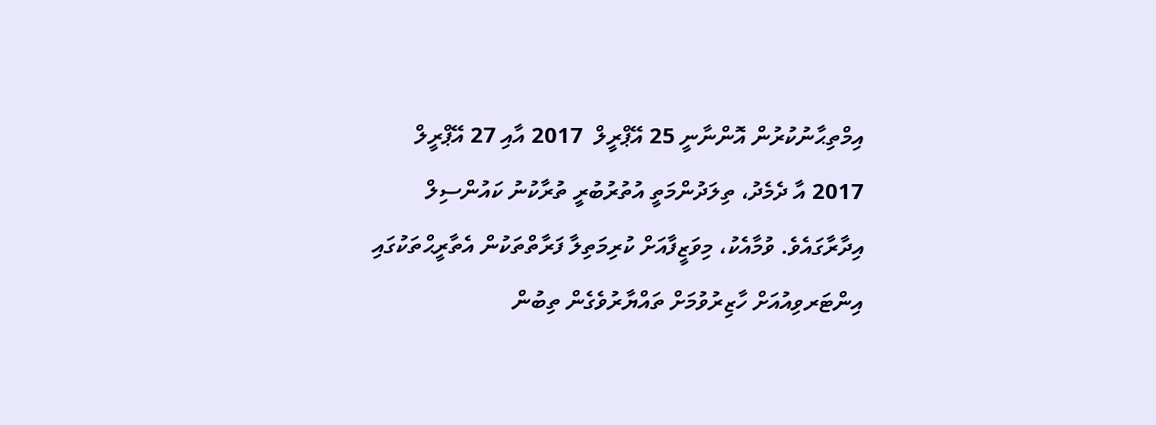އިމްތިޙާނުކުރުން އޮންނާނީ 25 އޭޕްރީލް  2017 އާއި 27 އޭޕްރީލް 2017 އާ ދެމެދު، ތިލަދުންމަތީ އުތުރުބުރީ ތުރާކުނު ކައުންސިލް އިދާރާގައެވެ. ވުމާއެކު، މިވަޒީފާއަށް ކުރިމަތިލާ ފަރާތްތަކުން އެތާރީޙްތަކުގައި އިންޓަރވިއުއަށް ހާޒިރުވުމަށް ތައްޔާރުވެގެން ތިބުން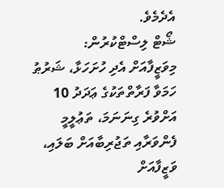އެދެމެވެ.
ޝޯޓް ލިސްޓްކުރުން:
މިވަޒީފާއަށް އެދި ހުށަހަޅާ، ޝަރުޠު ހަމަވާ ފަރާތްތަކުގެ ޢަދަދު 10 އަށްވުރެ ގިނަނަމަ، ތަޢުލީމީ ފެންވަރާއި ތަޖުރިބާއަށް ބަލައި، ވަޒީފާއަށް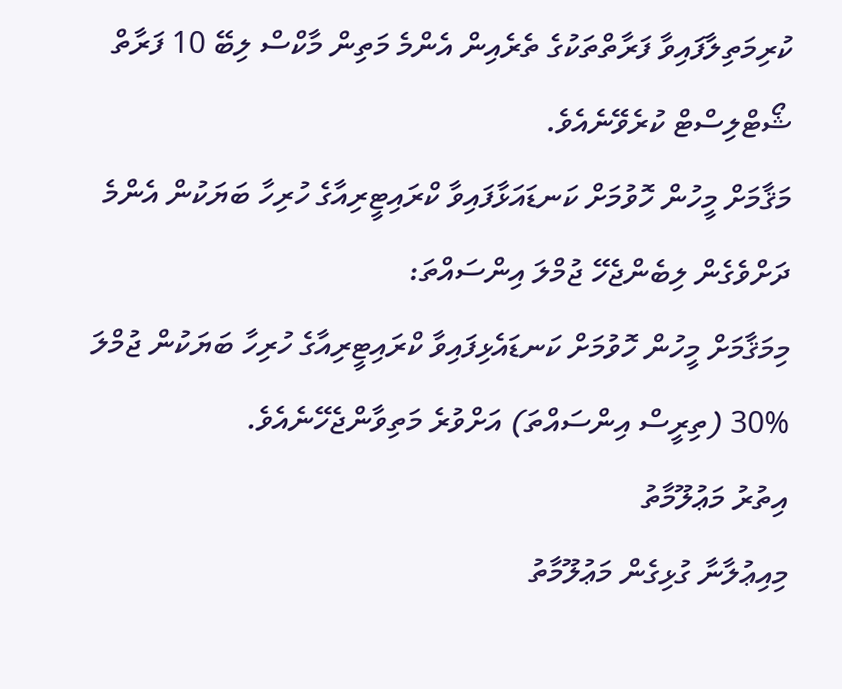ކުރިމަތިލާފައިވާ ފަރާތްތަކުގެ ތެރެއިން އެންމެ މަތިން މާކްސް ލިބޭ 10 ފަރާތް ޝޯޓްލިސްޓް ކުރެވޭނެއެވެ.
މަޤާމަށް މީހުން ހޮވުމަށް ކަނޑައަޅާފައިވާ ކްރައިޓީރިއާގެ ހުރިހާ ބަޔަކުން އެންމެ ދަށްވެގެން ލިބެންޖެހޭ ޖުމްލަ އިންސައްތަ:
މިމަޤާމަށް މީހުން ހޮވުމަށް ކަނޑައެޅިފައިވާ ކްރައިޓީރިއާގެ ހުރިހާ ބަޔަކުން ޖުމްލަ %30 (ތިރީސް އިންސައްތަ) އަށްވުރެ މަތިވާންޖެހޭނެއެވެ.
އިތުރު މަޢުލޫމާތު
މިއިޢުލާނާ ގުޅިގެން މަޢުލޫމާތު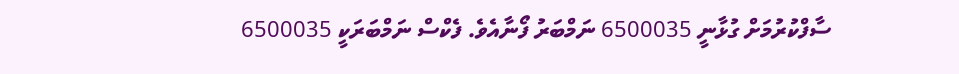ސާފްކުރުމަށް ގުޅާނީ 6500035 ނަމްބަރު ފޯނާއެވެ. ފެކްސް ނަމްބަރަކީ 6500035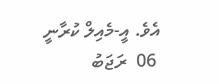އެވެ. އީ-މެއިލް ކުރާނީ
 06  ރަޖަބު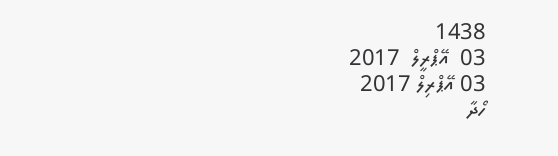1438
03  އޭޕްރީލް  2017
03 އޭޕްރިލް 2017
ހޯދާ